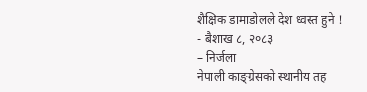शैक्षिक डामाडोलले देश ध्वस्त हुने !
- बैशाख ८, २०८३
– निर्जला
नेपाली काङ्ग्रेसको स्थानीय तह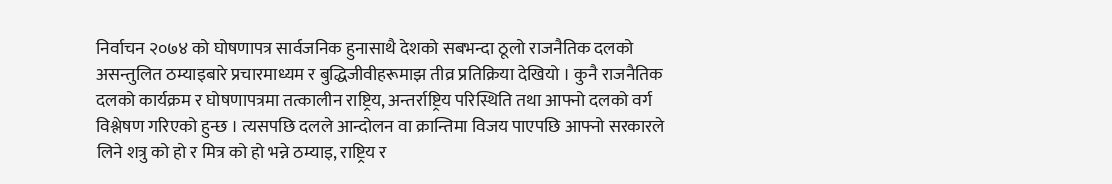निर्वाचन २०७४ को घोषणापत्र सार्वजनिक हुनासाथै देशको सबभन्दा ठूलो राजनैतिक दलको असन्तुलित ठम्याइबारे प्रचारमाध्यम र बुद्धिजीवीहरूमाझ तीव्र प्रतिक्रिया देखियो । कुनै राजनैतिक दलको कार्यक्रम र घोषणापत्रमा तत्कालीन राष्ट्रिय, अन्तर्राष्ट्रिय परिस्थिति तथा आफ्नो दलको वर्ग विश्लेषण गरिएको हुन्छ । त्यसपछि दलले आन्दोलन वा क्रान्तिमा विजय पाएपछि आफ्नो सरकारले लिने शत्रु को हो र मित्र को हो भन्ने ठम्याइ, राष्ट्रिय र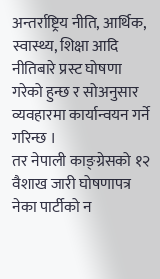अन्तर्राष्ट्रिय नीति, आर्थिक, स्वास्थ्य, शिक्षा आदि नीतिबारे प्रस्ट घोषणा गरेको हुन्छ र सोअनुसार व्यवहारमा कार्यान्वयन गर्ने गरिन्छ ।
तर नेपाली काङ्ग्रेसको १२ वैशाख जारी घोषणापत्र नेका पार्टीको न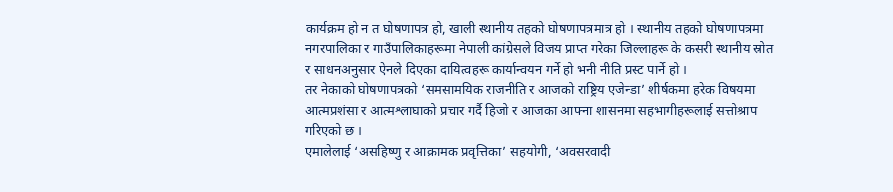कार्यक्रम हो न त घोषणापत्र हो, खाली स्थानीय तहको घोषणापत्रमात्र हो । स्थानीय तहको घोषणापत्रमा नगरपालिका र गाउँपालिकाहरूमा नेपाली कांग्रेसले विजय प्राप्त गरेका जिल्लाहरू के कसरी स्थानीय स्रोत र साधनअनुसार ऐनले दिएका दायित्वहरू कार्यान्वयन गर्ने हो भनी नीति प्रस्ट पार्ने हो ।
तर नेकाको घोषणापत्रको ‘समसामयिक राजनीति र आजको राष्ट्रिय एजेन्डा’ शीर्षकमा हरेक विषयमा आत्मप्रशंसा र आत्मश्लाघाको प्रचार गर्दै हिजो र आजका आफ्ना शासनमा सहभागीहरूलाई सत्तोश्राप गरिएको छ ।
एमालेलाई ‘असहिष्णु र आक्रामक प्रवृत्तिका’ सहयोगी, ‘अवसरवादी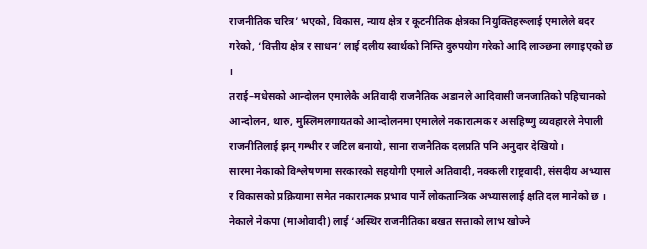राजनीतिक चरित्र’ भएको, विकास, न्याय क्षेत्र र कूटनीतिक क्षेत्रका नियुक्तिहरूलाई एमालेले बदर गरेको, ‘वित्तीय क्षेत्र र साधन’ लाई दलीय स्वार्थको निम्ति दुरुपयोग गरेको आदि लाञ्छना लगाइएको छ ।
तराई–मधेसको आन्दोलन एमालेकै अतिवादी राजनैतिक अडानले आदिवासी जनजातिको पहिचानको आन्दोलन, थारु, मुस्लिमलगायतको आन्दोलनमा एमालेले नकारात्मक र असहिष्णु व्यवहारले नेपाली राजनीतिलाई झन् गम्भीर र जटिल बनायो, साना राजनैतिक दलप्रति पनि अनुदार देखियो ।
सारमा नेकाको विश्लेषणमा सरकारको सहयोगी एमाले अतिवादी, नक्कली राष्ट्रवादी, संसदीय अभ्यास र विकासको प्रक्रियामा समेत नकारात्मक प्रभाव पार्ने लोकतान्त्रिक अभ्यासलाई क्षति दल मानेको छ ।
नेकाले नेकपा (माओवादी) लाई ‘अस्थिर राजनीतिका बखत सत्ताको लाभ खोज्ने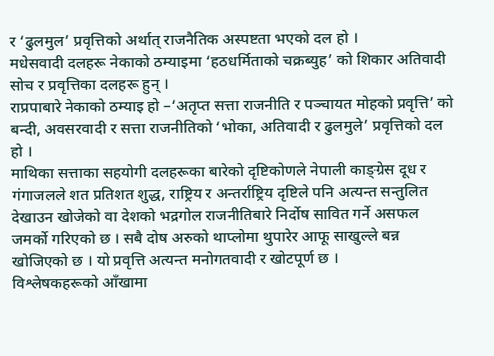र ‘ढुलमुल’ प्रवृत्तिको अर्थात् राजनैतिक अस्पष्टता भएको दल हो ।
मधेसवादी दलहरू नेकाको ठम्याइमा ‘हठधर्मिताको चक्रब्युह’ को शिकार अतिवादी सोच र प्रवृत्तिका दलहरू हुन् ।
राप्रपाबारे नेकाको ठम्याइ हो –‘अतृप्त सत्ता राजनीति र पञ्चायत मोहको प्रवृत्ति’ को बन्दी, अवसरवादी र सत्ता राजनीतिको ‘भोका, अतिवादी र ढुलमुले’ प्रवृत्तिको दल हो ।
माथिका सत्ताका सहयोगी दलहरूका बारेको दृष्टिकोणले नेपाली काङ्ग्रेस दूध र गंगाजलले शत प्रतिशत शुद्ध, राष्ट्रिय र अन्तर्राष्ट्रिय दृष्टिले पनि अत्यन्त सन्तुलित देखाउन खोजेको वा देशको भद्रगोल राजनीतिबारे निर्दोष सावित गर्ने असफल जमर्को गरिएको छ । सबै दोष अरुको थाप्लोमा थुपारेर आफू साखुल्ले बन्न खोजिएको छ । यो प्रवृत्ति अत्यन्त मनोगतवादी र खोटपूर्ण छ ।
विश्लेषकहरूको आँखामा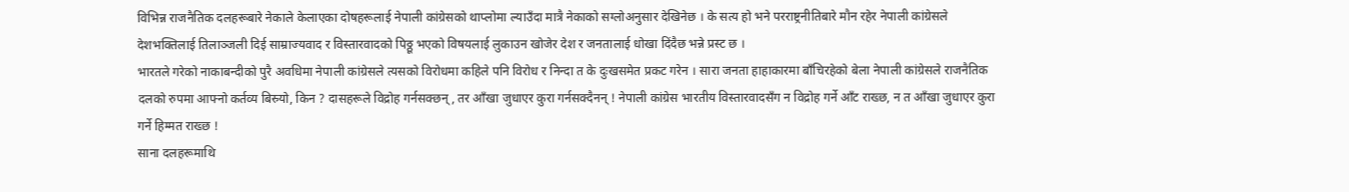विभिन्न राजनैतिक दलहरूबारे नेकाले केलाएका दोषहरूलाई नेपाली कांग्रेसको थाप्लोमा ल्याउँदा मात्रै नेकाको सग्लोअनुसार देखिनेछ । के सत्य हो भने परराष्ट्रनीतिबारे मौन रहेर नेपाली कांग्रेसले देशभक्तिलाई तिलाञ्जली दिई साम्राज्यवाद र विस्तारवादको पिठ्ठू भएको विषयलाई लुकाउन खोजेर देश र जनतालाई धोखा दिंदैछ भन्ने प्रस्ट छ ।
भारतले गरेको नाकाबन्दीको पुरै अवधिमा नेपाली कांग्रेसले त्यसको विरोधमा कहिले पनि विरोध र निन्दा त के दुःखसमेत प्रकट गरेन । सारा जनता हाहाकारमा बाँचिरहेको बेला नेपाली कांग्रेसले राजनैतिक दलको रुपमा आफ्नो कर्तव्य बिस्र्यो, किन ? दासहरूले विद्रोह गर्नसक्छन्, तर आँखा जुधाएर कुरा गर्नसक्दैनन् ! नेपाली कांग्रेस भारतीय विस्तारवादसँग न विद्रोह गर्ने आँट राख्छ, न त आँखा जुधाएर कुरा गर्ने हिम्मत राख्छ !
साना दलहरूमाथि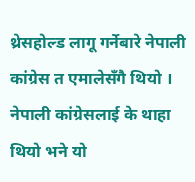थ्रेसहोल्ड लागू गर्नेबारे नेपाली कांग्रेस त एमालेसँगै थियो । नेपाली कांग्रेसलाई के थाहा थियो भने यो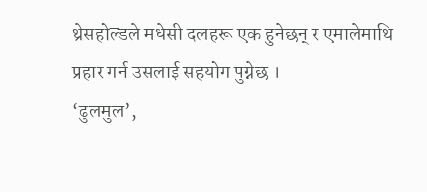थ्रेसहोल्डले मधेसी दलहरू एक हुनेछन् र एमालेमाथि प्रहार गर्न उसलाई सहयोग पुग्नेछ ।
‘ढुलमुल’,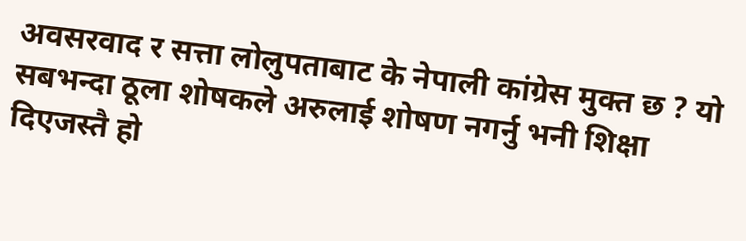अवसरवाद र सत्ता लोलुपताबाट के नेपाली कांग्रेस मुक्त छ ? यो सबभन्दा ठूला शोषकले अरुलाई शोषण नगर्नु भनी शिक्षा दिएजस्तै हो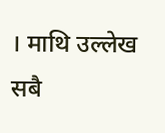। माथि उल्लेख सबै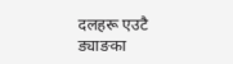दलहरू एउटै ड्याङका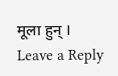मूला हुन् ।
Leave a Reply